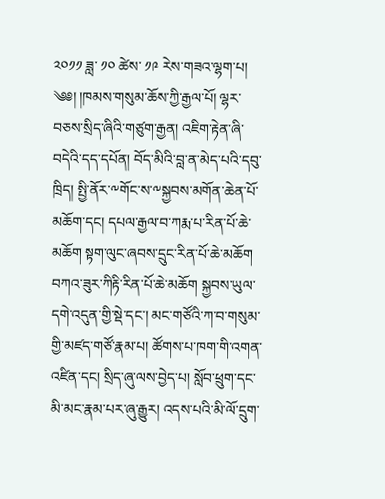༢༠༡༡ ཟླ་ ༡༠ ཚེས་ ༡༩ རེས་གཟའ་ལྷག་པ།
༄༅། །ཁམས་གསུམ་ཆོས་ཀྱི་རྒྱལ་པོ། ལྷར་བཅས་སྲིད་ཞིའི་གཙུག་རྒྱན། འཇིག་རྟེན་ཞི་བདེའི་དད་དཔོན། བོད་མིའི་བླ་ན་མེད་པའི་དབུ་ཁྲིད། སྤྱི་ནོར་༸གོང་ས་༸སྐྱབས་མགོན་ཆེན་པོ་མཆོག་དང། དཔལ་རྒྱལ་བ་ཀརྨ་པ་རིན་པོ་ཆེ་མཆོག སྟག་ལུང་ཞབས་དྲུང་རིན་པོ་ཆེ་མཆོག བཀའ་ཟུར་ཀིརྟི་རིན་པོ་ཆེ་མཆོག སྐྱབས་ཡུལ་དགེ་འདུན་གྱི་སྡེ་དང་། མང་གཙོའི་ཀ་བ་གསུམ་གྱི་མཛད་གཙོ་རྣམ་པ། ཚོགས་པ་ཁག་གི་འགན་འཛིན་དང། སྲིད་ཞུ་ལས་བྱེད་པ། སློབ་ཕྲུག་དང་མི་མང་རྣམ་པར་ཞུ་རྒྱུར། འདས་པའི་མི་ལོ་དྲུག་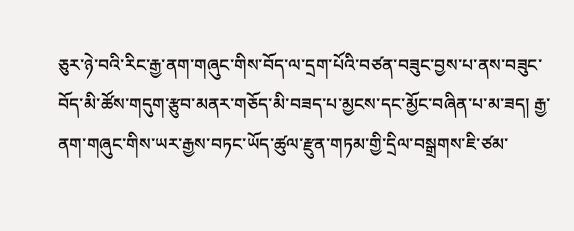ཅུར་ཉེ་བའི་རིང་རྒྱ་ནག་གཞུང་གིས་བོད་ལ་དྲག་པོའི་བཙན་བཟུང་བྱས་པ་ནས་བཟུང་བོད་མི་ཚོས་གདུག་རྩུབ་མནར་གཅོད་མི་བཟད་པ་མྱངས་དང་མྱོང་བཞིན་པ་མ་ཟད། རྒྱ་ནག་གཞུང་གིས་ཡར་རྒྱས་བཏང་ཡོད་ཚུལ་རྫུན་གཏམ་གྱི་དྲིལ་བསྒྲགས་ཇི་ཙམ་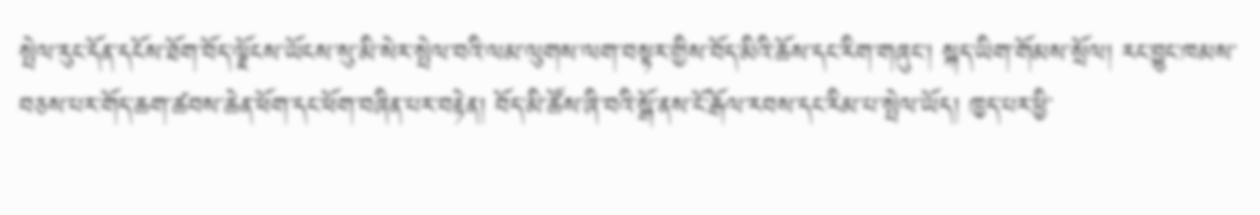སྤེལ་རུང་དོན་དངོས་ཐོག་བོད་ལྗོངས་ཡོངས་སུ་མི་སེར་སྤེལ་བའི་ལམ་ལུགས་ལག་བསྟར་གྱིས་བོད་མིའི་ཆོས་དང་རིག་གཞུང་། སྐད་ཡིག་གོམས་སྲོལ། རང་བྱུང་ཁམས་བཅས་པར་གོད་ཆག་ཚབས་ཆེན་ཕོག་དང་ཕོག་བཞིན་པར་བརྟེན། བོད་མི་ཚོས་ཞི་བའི་སྒོ་ནས་ངོ་རྒོལ་རབས་དང་རིམ་པ་སྤེལ་ཡོད། ཁྱད་པར་ཕྱི་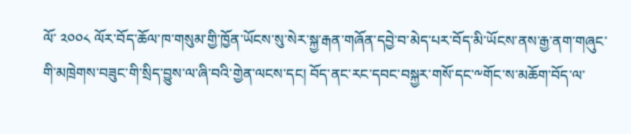ལོ་ ༢༠༠༨ ལོར་བོད་ཆོལ་ཁ་གསུམ་གྱི་ཁྱོན་ཡོངས་སུ་སེར་སྐྱ་རྒན་གཞོན་དབྱེ་བ་མེད་པར་བོད་མི་ཡོངས་ནས་རྒྱ་ནག་གཞུང་གི་མཁྲེགས་བཟུང་གི་སྲིད་བྱུས་ལ་ཞི་བའི་གྱེན་ལངས་དང། བོད་ནང་རང་དབང་བསྐྱར་གསོ་དང་༸གོང་ས་མཆོག་བོད་ལ་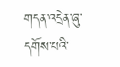གདན་འདྲེན་ཞུ་དགོས་པའི་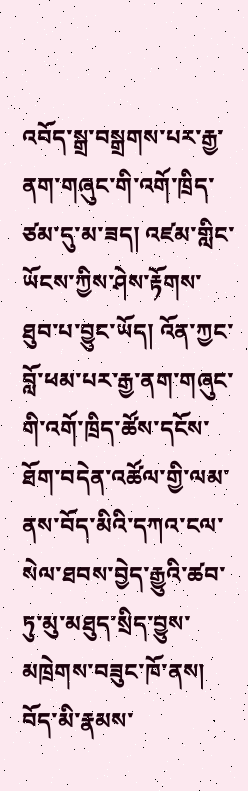འབོད་སྒྲ་བསྒྲགས་པར་རྒྱ་ནག་གཞུང་གི་འགོ་ཁྲིད་ཙམ་དུ་མ་ཟད། འཛམ་གླིང་ཡོངས་ཀྱིས་ཤེས་རྟོགས་ཐུབ་པ་བྱུང་ཡོད། འོན་ཀྱང་བློ་ཕམ་པར་རྒྱ་ནག་གཞུང་གི་འགོ་ཁྲིད་ཚོས་དངོས་ཐོག་བདེན་འཚོལ་གྱི་ལམ་ནས་བོད་མིའི་དཀའ་ངལ་སེལ་ཐབས་བྱེད་རྒྱུའི་ཚབ་ཏུ་མུ་མཐུད་སྲིད་བྱུས་མཁྲེགས་བཟུང་ཁོ་ནས། བོད་མི་རྣམས་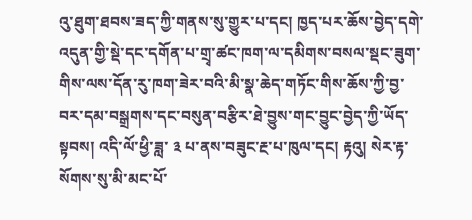འུ་ཐུག་ཐབས་ཟད་ཀྱི་གནས་སུ་གྱུར་པ་དང། ཁྱད་པར་ཆོས་བྱེད་དགེ་འདུན་གྱི་སྡེ་དང་དགོན་པ་གྲྭ་ཚང་ཁག་ལ་དམིགས་བསལ་སྡང་ཟུག་གིས་ལས་དོན་རུ་ཁག་ཟེར་བའི་མི་སྣ་ཆེད་གཏོང་གིས་ཆོས་ཀྱི་བྱ་བར་དམ་བསྒྲགས་དང་བསུན་བརྩིར་ཐེ་བྱུས་གང་བྱུང་བྱེད་ཀྱི་ཡོད་སྟབས། འདི་ལོ་ཕྱི་ཟླ་ ༣ པ་ནས་བཟུང་རྔ་པ་ཁུལ་དང། རྟའུ། སེར་རྟ་སོགས་སུ་མི་མང་པོ་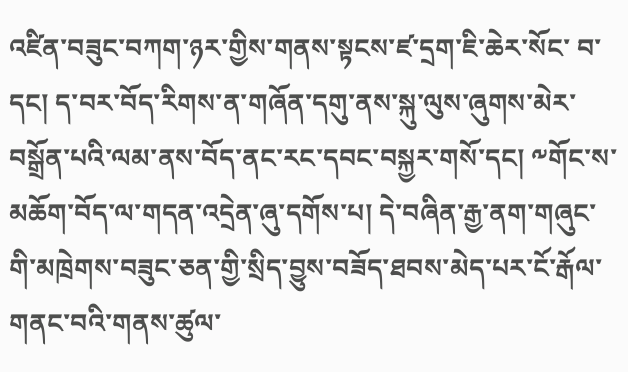འཛིན་བཟུང་བཀག་ཉར་གྱིས་གནས་སྟངས་ཛ་དྲག་ཇི་ཆེར་སོང་ བ་དང། ད་བར་བོད་རིགས་ན་གཞོན་དགུ་ནས་སྐུ་ལུས་ཞུགས་མེར་བསྒྲོན་པའི་ལམ་ནས་བོད་ནང་རང་དབང་བསྐྱར་གསོ་དང། ༸གོང་ས་མཆོག་བོད་ལ་གདན་འདྲེན་ཞུ་དགོས་པ། དེ་བཞིན་རྒྱ་ནག་གཞུང་གི་མཁྲེགས་བཟུང་ཅན་གྱི་སྲིད་བྱུས་བཟོད་ཐབས་མེད་པར་ངོ་རྒོལ་གནང་བའི་གནས་ཚུལ་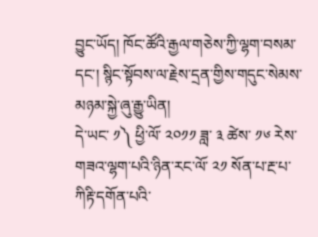བྱུང་ཡོད། ཁོང་ཚོའི་རྒྱལ་གཅེས་ཀྱི་ལྷག་བསམ་དང་། སྙིང་སྟོབས་ལ་རྗེས་དྲན་གྱིས་གདུང་སེམས་མཉམ་སྐྱེ་ཞུ་རྒྱུ་ཡིན།
དེ་ཡང་ ༡༽ ཕྱི་ལོ་ ༢༠༡༡ ཟླ་ ༣ ཚེས་ ༡༦ རེས་གཟའ་ལྷག་པའི་ཉིན་རང་ལོ་ ༢༡ སོན་པ་རྔ་པ་ཀིརྟི་དགོན་པའི་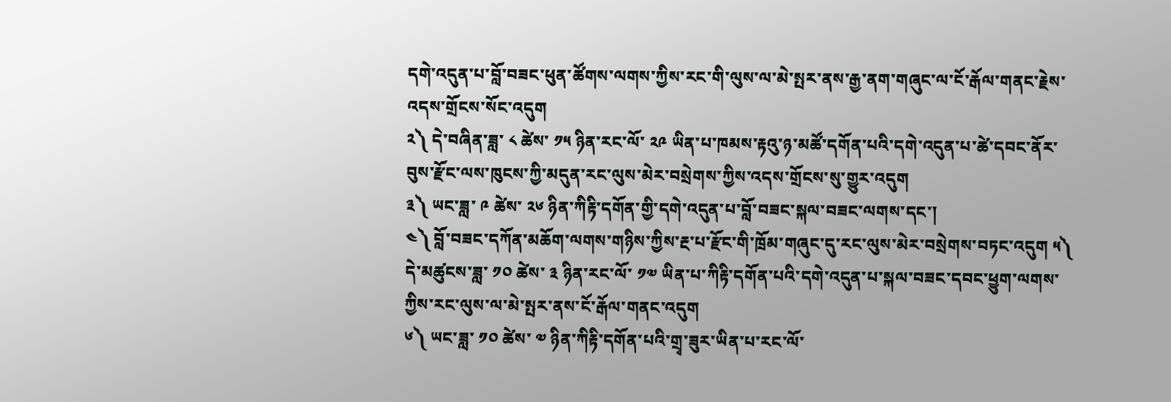དགེ་འདུན་པ་བློ་བཟང་ཕུན་ཚོགས་ལགས་ཀྱིས་རང་གི་ལུས་ལ་མེ་སྤར་ནས་རྒྱ་ནག་གཞུང་ལ་ངོ་རྒོལ་གནང་རྗེས་འདས་གྲོངས་སོང་འདུག
༢༽ དེ་བཞིན་ཟླ་ ༨ ཚེས་ ༡༥ ཉིན་རང་ལོ་ ༢༩ ཡིན་པ་ཁམས་རྟའུ་ཉ་མཚོ་དགོན་པའི་དགེ་འདུན་པ་ཚེ་དབང་ནོར་བུས་རྫོང་ལས་ཁུངས་ཀྱི་མདུན་རང་ལུས་མེར་བསྲེགས་ཀྱིས་འདས་གྲོངས་སུ་གྱུར་འདུག
༣༽ ཡང་ཟླ་ ༩ ཚེས་ ༢༦ ཉིན་ཀིརྟི་དགོན་གྱི་དགེ་འདུན་པ་བློ་བཟང་སྐལ་བཟང་ལགས་དང་།
༤༽ བློ་བཟང་དཀོན་མཆོག་ལགས་གཉིས་ཀྱིས་རྔ་པ་རྫོང་གི་ཁྲོམ་གཞུང་དུ་རང་ལུས་མེར་བསྲེགས་བཏང་འདུག ༥༽ དེ་མཚུངས་ཟླ་ ༡༠ ཚེས་ ༣ ཉིན་རང་ལོ་ ༡༧ ཡིན་པ་ཀིརྟི་དགོན་པའི་དགེ་འདུན་པ་སྐལ་བཟང་དབང་ཕྱུག་ལགས་ཀྱིས་རང་ལུས་ལ་མེ་སྤར་ནས་ངོ་རྒོལ་གནང་འདུག
༦༽ ཡང་ཟླ་ ༡༠ ཚེས་ ༧ ཉིན་ཀིརྟི་དགོན་པའི་གྲྭ་ཟུར་ཡིན་པ་རང་ལོ་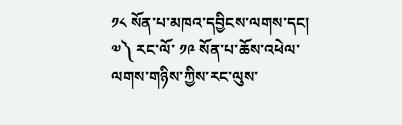༡༨ སོན་པ་མཁའ་དབྱིངས་ལགས་དང།
༧༽ རང་ལོ་ ༡༩ སོན་པ་ཆོས་འཕེལ་ལགས་གཉིས་ཀྱིས་རང་ལུས་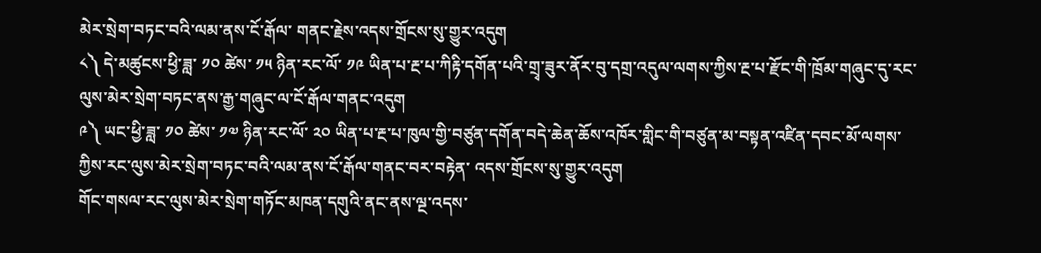མེར་སྲེག་བཏང་བའི་ལམ་ནས་ངོ་རྒོལ་ གནང་རྗེས་འདས་གྲོངས་སུ་གྱུར་འདུག
༨༽ དེ་མཚུངས་ཕྱི་ཟླ་ ༡༠ ཚེས་ ༡༥ ཉིན་རང་ལོ་ ༡༩ ཡིན་པ་རྔ་པ་ཀིརྟི་དགོན་པའི་གྲྭ་ཟུར་ནོར་བུ་དགྲ་འདུལ་ལགས་ཀྱིས་རྔ་པ་རྫོང་གི་ཁྲོམ་གཞུང་དུ་རང་ལུས་མེར་སྲེག་བཏང་ནས་རྒྱ་གཞུང་ལ་ངོ་རྒོལ་གནང་འདུག
༩༽ ཡང་ཕྱི་ཟླ་ ༡༠ ཚེས་ ༡༧ ཉིན་རང་ལོ་ ༢༠ ཡིན་པ་རྔ་པ་ཁུལ་གྱི་བཙུན་དགོན་བདེ་ཆེན་ཆོས་འཁོར་གླིང་གི་བཙུན་མ་བསྟན་འཛིན་དབང་མོ་ལགས་ཀྱིས་རང་ལུས་མེར་སྲེག་བཏང་བའི་ལམ་ནས་ངོ་རྒོལ་གནང་བར་བརྟེན་ འདས་གྲོངས་སུ་གྱུར་འདུག
གོང་གསལ་རང་ལུས་མེར་སྲེག་གཏོང་མཁན་དགུའི་ནང་ནས་ལྔ་འདས་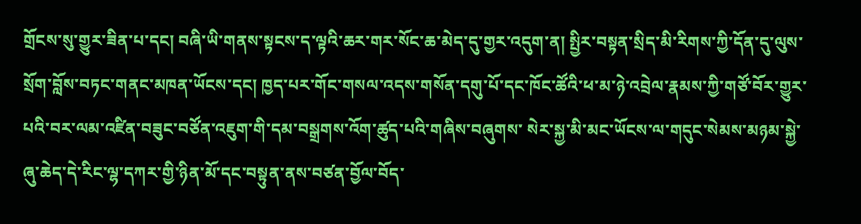གྲོངས་སུ་གྱུར་ཟིན་པ་དང། བཞི་ཡི་གནས་སྟངས་ད་ལྟའི་ཆར་གར་སོང་ཆ་མེད་དུ་གྱར་འདུག་ན། སྤྱིར་བསྟན་སྲིད་མི་རིགས་ཀྱི་དོན་དུ་ལུས་སྲོག་བློས་བཏང་གནང་མཁན་ཡོངས་དང། ཁྱད་པར་གོང་གསལ་འདས་གསོན་དགུ་པོ་དང་ཁོང་ཚོའི་ཕ་མ་ཉེ་འབྲེལ་རྣམས་ཀྱི་གཙོ་བོར་གྱུར་པའི་བར་ལམ་འཛིན་བཟུང་བཙོན་འཇུག་གི་དམ་བསྒྲགས་འོག་ཚུད་པའི་གཞིས་བཞུགས་ སེར་སྐྱ་མི་མང་ཡོངས་ལ་གདུང་སེམས་མཉམ་སྐྱེ་ཞུ་ཆེད་དེ་རིང་ལྷ་དཀར་གྱི་ཉིན་མོ་དང་བསྟུན་ནས་བཙན་བྱོལ་བོད་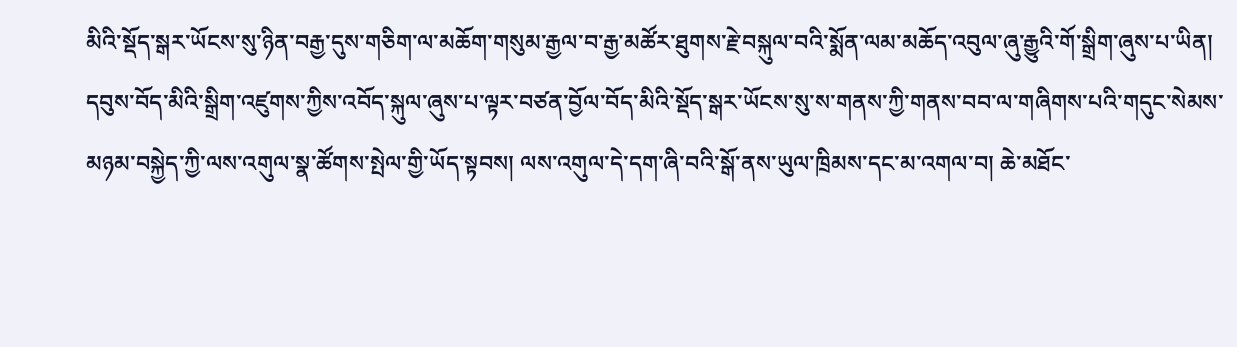མིའི་སྡོད་སྒར་ཡོངས་སུ་ཉིན་བརྒྱ་དུས་གཅིག་ལ་མཆོག་གསུམ་རྒྱལ་བ་རྒྱ་མཚོར་ཐུགས་རྗེ་བསྐུལ་བའི་སྨོན་ལམ་མཆོད་འབུལ་ཞུ་རྒྱུའི་གོ་སྒྲིག་ཞུས་པ་ཡིན།
དབུས་བོད་མིའི་སྒྲིག་འཛུགས་ཀྱིས་འབོད་སྐུལ་ཞུས་པ་ལྟར་བཙན་བྱོལ་བོད་མིའི་སྡོད་སྒར་ཡོངས་སུ་ས་གནས་ཀྱི་གནས་བབ་ལ་གཞིགས་པའི་གདུང་སེམས་མཉམ་བསྐྱེད་ཀྱི་ལས་འགུལ་སྣ་ཚོགས་སྤེལ་གྱི་ཡོད་སྟབས། ལས་འགུལ་དེ་དག་ཞི་བའི་སྒོ་ནས་ཡུལ་ཁྲིམས་དང་མ་འགལ་བ། ཆེ་མཐོང་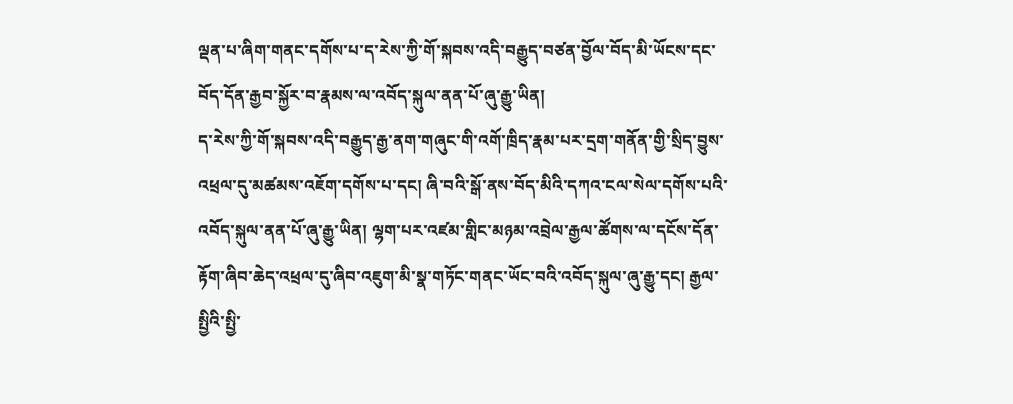ལྡན་པ་ཞིག་གནང་དགོས་པ་ད་རེས་ཀྱི་གོ་སྐབས་འདི་བརྒྱུད་བཙན་བྱོལ་བོད་མི་ཡོངས་དང་བོད་དོན་རྒྱབ་སྐྱོར་བ་རྣམས་ལ་འབོད་སྐུལ་ནན་པོ་ཞུ་རྒྱུ་ཡིན།
ད་རེས་ཀྱི་གོ་སྐབས་འདི་བརྒྱུད་རྒྱ་ནག་གཞུང་གི་འགོ་ཁྲིད་རྣམ་པར་དྲག་གནོན་གྱི་སྲིད་བྱུས་འཕྲལ་དུ་མཚམས་འཇོག་དགོས་པ་དང། ཞི་བའི་སྒོ་ནས་བོད་མིའི་དཀའ་ངལ་སེལ་དགོས་པའི་འབོད་སྐུལ་ནན་པོ་ཞུ་རྒྱུ་ཡིན། ལྷག་པར་འཛམ་གླིང་མཉམ་འབྲེལ་རྒྱལ་ཚོགས་ལ་དངོས་དོན་རྟོག་ཞིབ་ཆེད་འཕྲལ་དུ་ཞིབ་འཇུག་མི་སྣ་གཏོང་གནང་ཡོང་བའི་འབོད་སྐུལ་ཞུ་རྒྱུ་དང། རྒྱལ་སྤྱིའི་སྤྱི་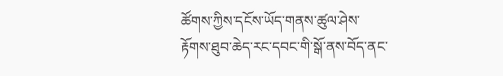ཚོགས་ཀྱིས་དངོས་ཡོད་གནས་ཚུལ་ཤེས་རྟོགས་ཐུབ་ཆེད་རང་དབང་གི་སྒོ་ནས་བོད་ནང་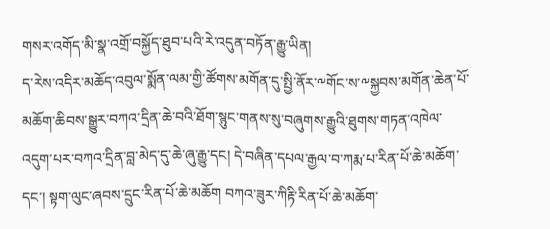གསར་འགོད་མི་སྣ་འགྲོ་བསྐྱོད་ཐུབ་པའི་རེ་འདུན་བཏོན་རྒྱུ་ཡིན།
ད་རེས་འདིར་མཆོད་འབུལ་སྨོན་ལམ་གྱི་ཚོགས་མགོན་དུ་སྤྱི་ནོར་༸གོང་ས་༸སྐྱབས་མགོན་ཆེན་པོ་མཆོག་ཆིབས་སྒྱུར་བཀའ་དྲིན་ཆེ་བའི་ཐོག་སྙུང་གནས་སུ་བཞུགས་རྒྱུའི་ཐུགས་གཏན་འཁེལ་འདུག་པར་བཀའ་དྲིན་བླ་མེད་དུ་ཆེ་ཞུ་རྒྱུ་དང། དེ་བཞིན་དཔལ་རྒྱལ་བ་ཀརྨ་པ་རིན་པོ་ཆེ་མཆོག་དང་། སྟག་ལུང་ཞབས་དྲུང་རིན་པོ་ཆེ་མཆོག བཀའ་ཟུར་ཀིརྟི་རིན་པོ་ཆེ་མཆོག་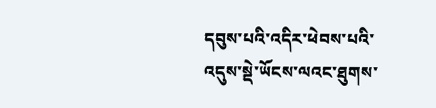དབུས་པའི་འདིར་ཕེབས་པའི་འདུས་སྡེ་ཡོངས་ལའང་ཐུགས་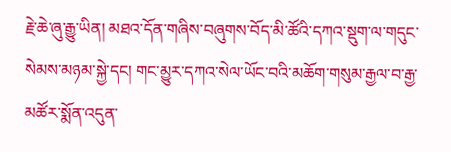རྗེ་ཆེ་ཞུ་རྒྱུ་ཡིན། མཐའ་དོན་གཞིས་བཞུགས་བོད་མི་ཚོའི་དཀའ་སྡུག་ལ་གདུང་སེམས་མཉམ་སྐྱེ་དང། གང་མྱུར་དཀའ་སེལ་ཡོང་བའི་མཆོག་གསུམ་རྒྱལ་བ་རྒྱ་མཚོར་སྨོན་འདུན་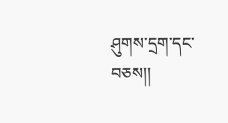ཤུགས་དྲག་དང་བཅས།།